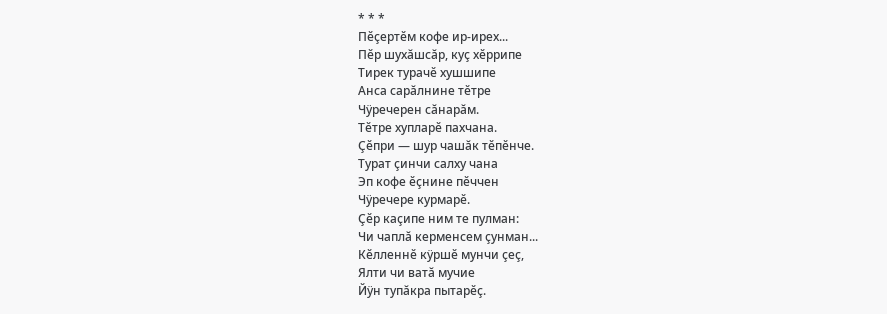* * *
Пӗçертӗм кофе ир-ирех...
Пӗр шухăшсăр, куç хӗррипе
Тирек турачӗ хушшипе
Анса сарăлнине тӗтре
Чÿречерен сăнарăм.
Тӗтре хупларӗ пахчана.
Çӗпри — шур чашăк тӗпӗнче.
Турат çинчи салху чана
Эп кофе ӗçнине пӗччен
Чÿречере курмарӗ.
Çӗр каçипе ним те пулман:
Чи чаплă керменсем çунман...
Кӗлленнӗ кÿршӗ мунчи çеç,
Ялти чи ватă мучие
Йÿн тупăкра пытарӗç.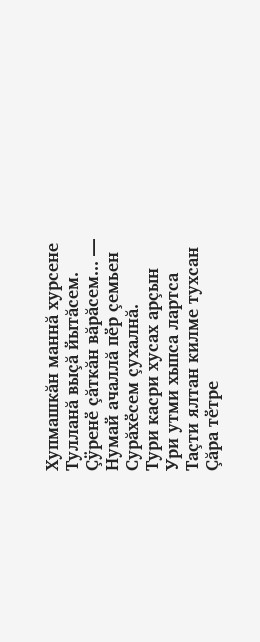Хупмашкăн маннă хурсене
Тулланă выçă йытăсем.
Çÿренӗ çăткăн вăрăсем... —
Нумай ачаллă пӗр çемьен
Сурăхӗсем çухалнă.
Тури касри хусах арçын
Ури утми хыпса лартса
Таçти ялтан килме тухсан
Çăра тӗтре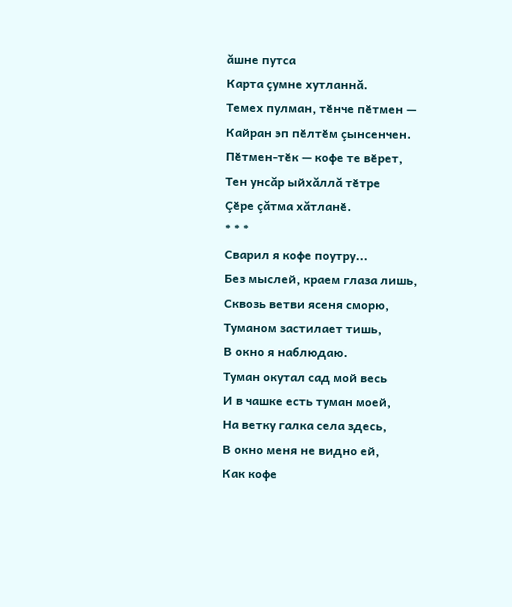ăшне путса
Карта çумне хутланнă.
Темех пулман, тӗнче пӗтмен —
Кайран эп пӗлтӗм çынсенчен.
Пӗтмен-тӗк — кофе те вӗрет,
Тен унсăр ыйхăллă тӗтре
Çӗре çăтма хăтланӗ.
* * *
Сварил я кофе поутру...
Без мыслей, краем глаза лишь,
Сквозь ветви ясеня сморю,
Туманом застилает тишь,
В окно я наблюдаю.
Туман окутал сад мой весь
И в чашке есть туман моей,
На ветку галка села здесь,
В окно меня не видно ей,
Как кофе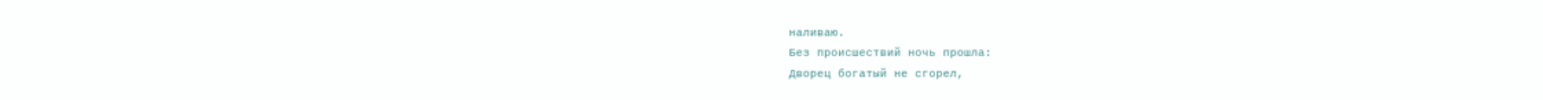наливаю.
Без происшествий ночь прошла:
Дворец богатый не сгорел,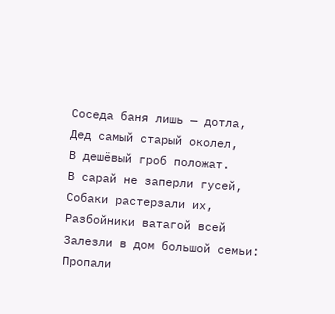Соседа баня лишь — дотла,
Дед самый старый околел,
В дешёвый гроб положат.
В сарай не заперли гусей,
Собаки растерзали их,
Разбойники ватагой всей
Залезли в дом большой семьи:
Пропали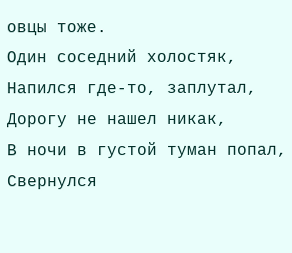овцы тоже.
Один соседний холостяк,
Напился где-то, заплутал,
Дорогу не нашел никак,
В ночи в густой туман попал,
Свернулся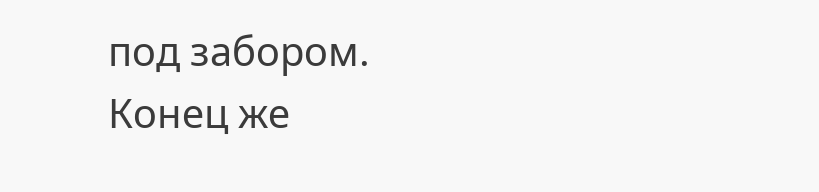под забором.
Конец же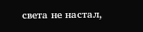света не настал,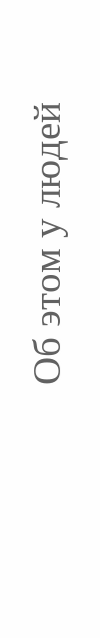Об этом у людей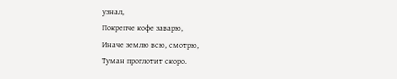узнал,
Покрепче кофе заварю,
Иначе землю всю, смотрю,
Туман проглотит скоро.